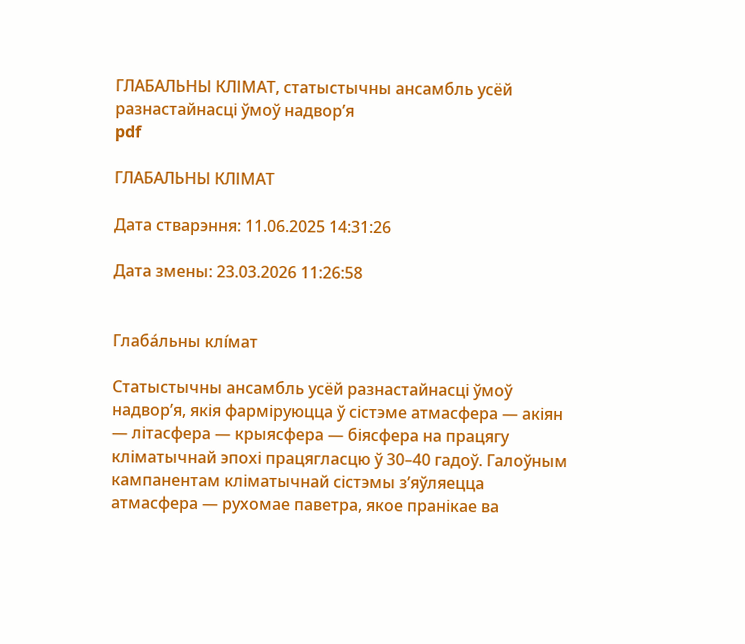ГЛАБАЛЬНЫ КЛІМАТ, статыстычны ансамбль усёй разнастайнасці ўмоў надвор’я
pdf

ГЛАБАЛЬНЫ КЛІМАТ

Дата стварэння: 11.06.2025 14:31:26

Дата змены: 23.03.2026 11:26:58


Глаба́льны клі́мат

Статыстычны ансамбль усёй разнастайнасці ўмоў надвор’я, якія фарміруюцца ў сістэме атмасфера — акіян — літасфера — крыясфера — біясфера на працягу кліматычнай эпохі працягласцю ў 30–40 гадоў. Галоўным кампанентам кліматычнай сістэмы з’яўляецца атмасфера — рухомае паветра, якое пранікае ва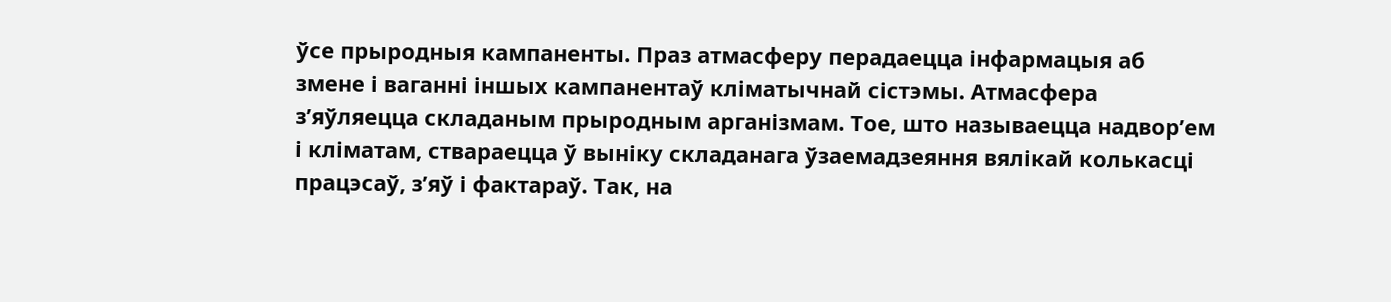ўсе прыродныя кампаненты. Праз атмасферу перадаецца інфармацыя аб змене і ваганні іншых кампанентаў кліматычнай сістэмы. Атмасфера з’яўляецца складаным прыродным арганізмам. Тое, што называецца надвор’ем і кліматам, ствараецца ў выніку складанага ўзаемадзеяння вялікай колькасці працэсаў, з’яў і фактараў. Так, на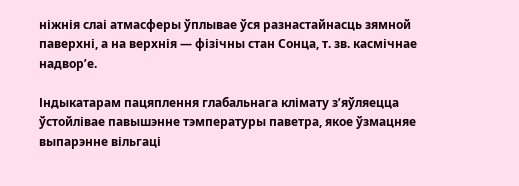ніжнія слаі атмасферы ўплывае ўся разнастайнасць зямной паверхні, а на верхнія — фізічны стан Сонца, т. зв. касмічнае надвор’е.

Індыкатарам пацяплення глабальнага клімату з’яўляецца ўстойлівае павышэнне тэмпературы паветра, якое ўзмацняе выпарэнне вільгаці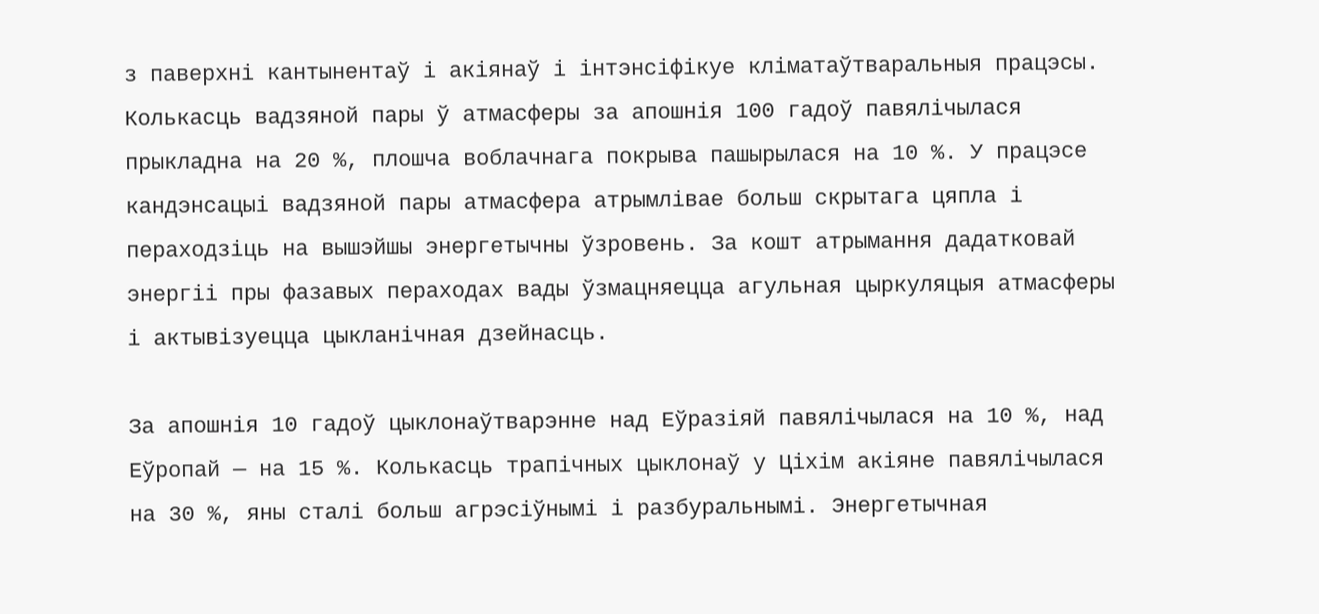з паверхні кантынентаў і акіянаў і інтэнсіфікуе кліматаўтваральныя працэсы. Колькасць вадзяной пары ў атмасферы за апошнія 100 гадоў павялічылася прыкладна на 20 %, плошча воблачнага покрыва пашырылася на 10 %. У працэсе кандэнсацыі вадзяной пары атмасфера атрымлівае больш скрытага цяпла і пераходзіць на вышэйшы энергетычны ўзровень. За кошт атрымання дадатковай энергіі пры фазавых пераходах вады ўзмацняецца агульная цыркуляцыя атмасферы і актывізуецца цыкланічная дзейнасць.

За апошнія 10 гадоў цыклонаўтварэнне над Еўразіяй павялічылася на 10 %, над Еўропай — на 15 %. Колькасць трапічных цыклонаў у Ціхім акіяне павялічылася на 30 %, яны сталі больш агрэсіўнымі і разбуральнымі. Энергетычная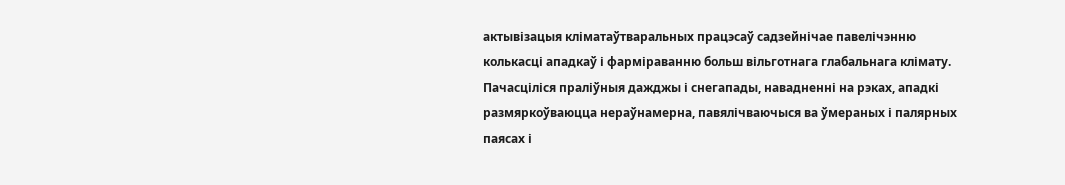актывізацыя кліматаўтваральных працэсаў садзейнічае павелічэнню колькасці ападкаў і фарміраванню больш вільготнага глабальнага клімату. Пачасціліся праліўныя дажджы і снегапады, навадненні на рэках, ападкі размяркоўваюцца нераўнамерна, павялічваючыся ва ўмераных і палярных паясах і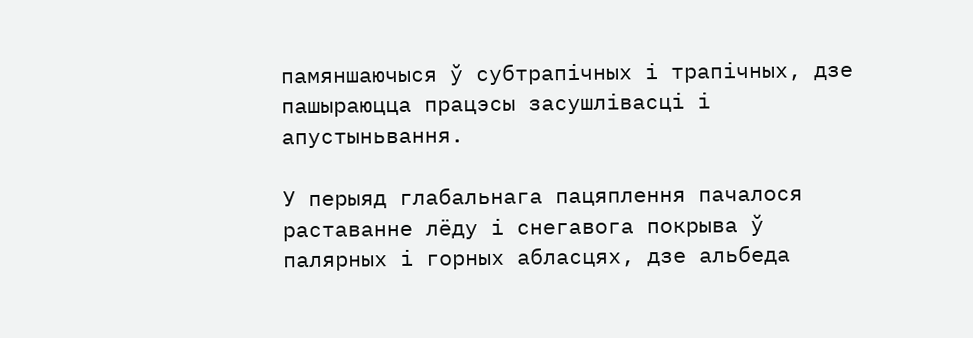памяншаючыся ў субтрапічных і трапічных, дзе пашыраюцца працэсы засушлівасці і апустыньвання.

У перыяд глабальнага пацяплення пачалося раставанне лёду і снегавога покрыва ў палярных і горных абласцях, дзе альбеда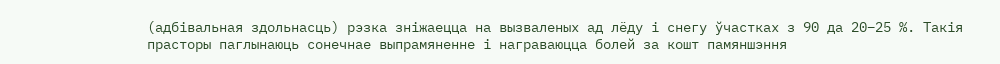(адбівальная здольнасць) рэзка зніжаецца на вызваленых ад лёду і снегу ўчастках з 90 да 20–25 %. Такія прасторы паглынаюць сонечнае выпрамяненне і награваюцца болей за кошт памяншэння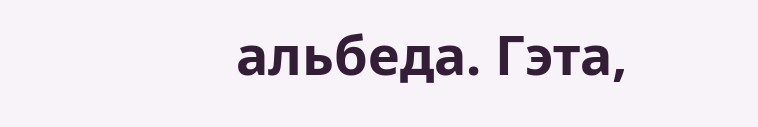альбеда. Гэта,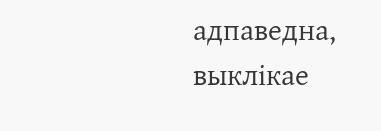адпаведна, выклікае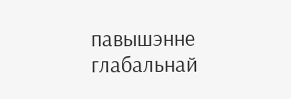павышэнне глабальнай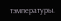тэмпературы.